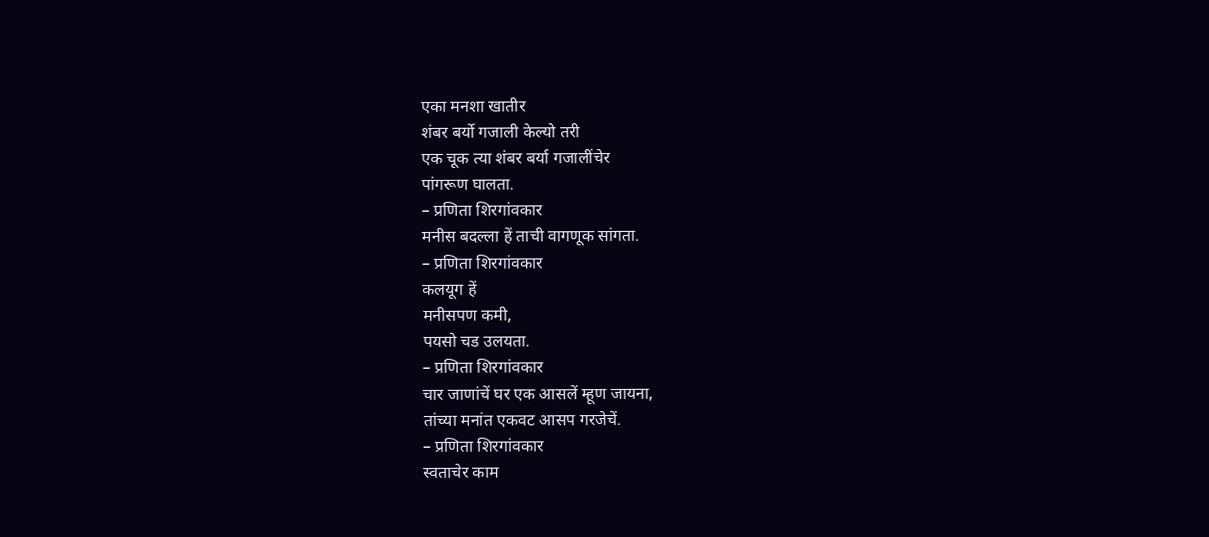एका मनशा खातीर
शंबर बर्यो गजाली केल्यो तरी
एक चूक त्या शंबर बर्या गजालींचेर
पांगरूण घालता.
– प्रणिता शिरगांवकार
मनीस बदल्ला हें ताची वागणूक सांगता.
– प्रणिता शिरगांवकार
कलयूग हें
मनीसपण कमी,
पयसो चड उलयता.
– प्रणिता शिरगांवकार
चार जाणांचें घर एक आसलें म्हूण जायना,
तांच्या मनांत एकवट आसप गरजेचें.
– प्रणिता शिरगांवकार
स्वताचेर काम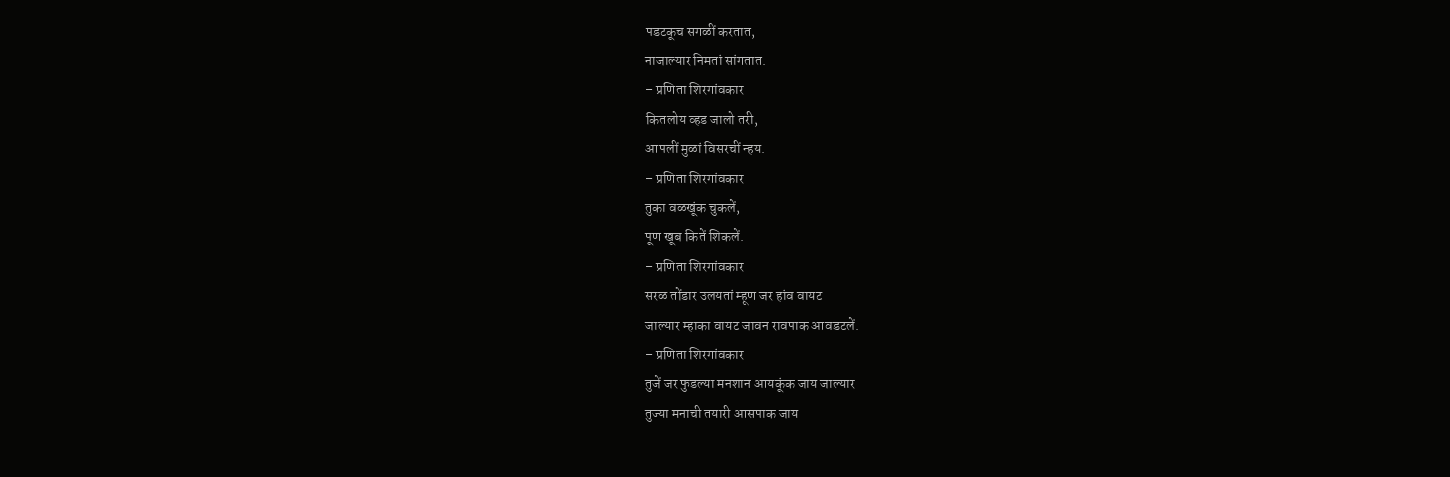पडटकूच सगळीं करतात,
नाजाल्यार निमतां सांगतात.
– प्रणिता शिरगांवकार
कितलोय व्हड जालो तरी,
आपलीं मुळां विसरचीं न्हय.
– प्रणिता शिरगांवकार
तुका वळखूंक चुकलें,
पूण खूब कितें शिकलें.
– प्रणिता शिरगांवकार
सरळ तोंडार उलयतां म्हूण जर हांव वायट
जाल्यार म्हाका वायट जावन रावपाक आवडटलें.
– प्रणिता शिरगांवकार
तुजें जर फुडल्या मनशान आयकूंक जाय जाल्यार
तुज्या मनाची तयारी आसपाक जाय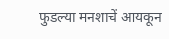फुडल्या मनशाचें आयकून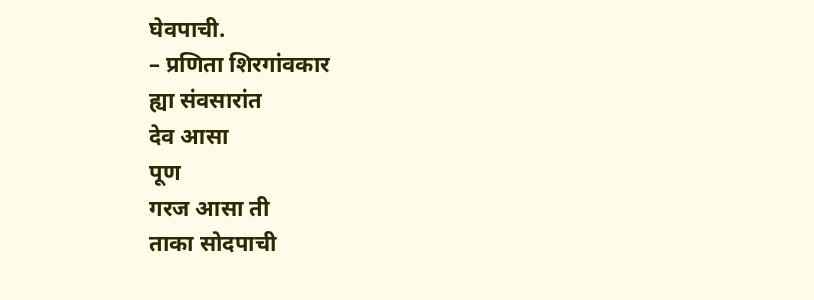घेवपाची.
– प्रणिता शिरगांवकार
ह्या संवसारांत
देव आसा
पूण
गरज आसा ती
ताका सोदपाची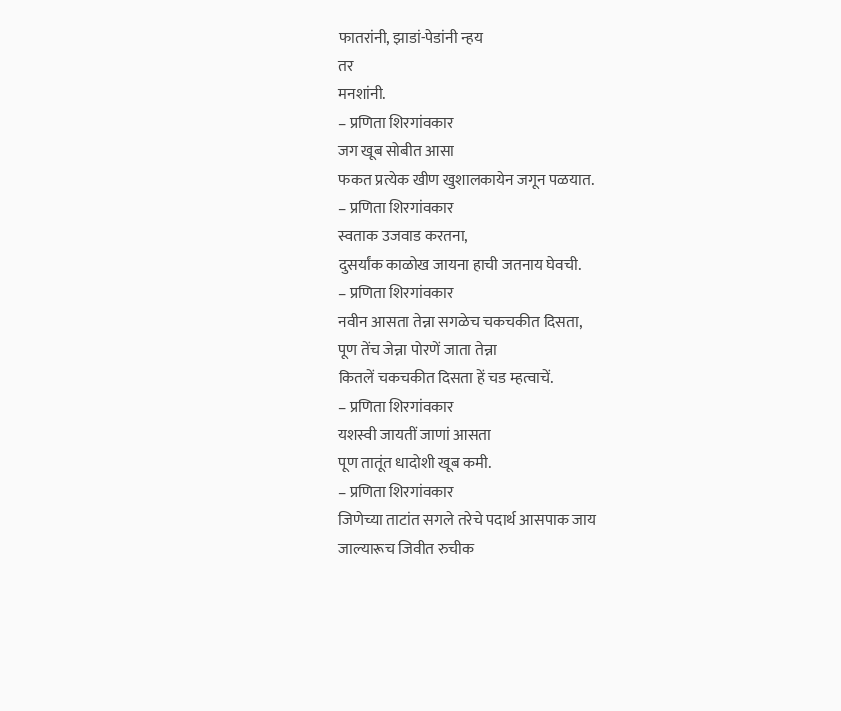फातरांनी, झाडां-पेडांनी न्हय
तर
मनशांनी.
– प्रणिता शिरगांवकार
जग खूब सोबीत आसा
फकत प्रत्येक खीण खुशालकायेन जगून पळयात.
– प्रणिता शिरगांवकार
स्वताक उजवाड करतना,
दुसर्यांक काळोख जायना हाची जतनाय घेवची.
– प्रणिता शिरगांवकार
नवीन आसता तेन्ना सगळेच चकचकीत दिसता,
पूण तेंच जेन्ना पोरणें जाता तेन्ना
कितलें चकचकीत दिसता हें चड म्हत्वाचें.
– प्रणिता शिरगांवकार
यशस्वी जायतीं जाणां आसता
पूण तातूंत धादोशी खूब कमी.
– प्रणिता शिरगांवकार
जिणेच्या ताटांत सगले तरेचे पदार्थ आसपाक जाय
जाल्यारूच जिवीत रुचीक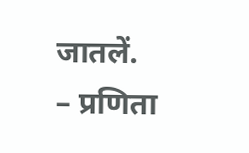जातलें.
– प्रणिता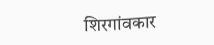शिरगांवकार